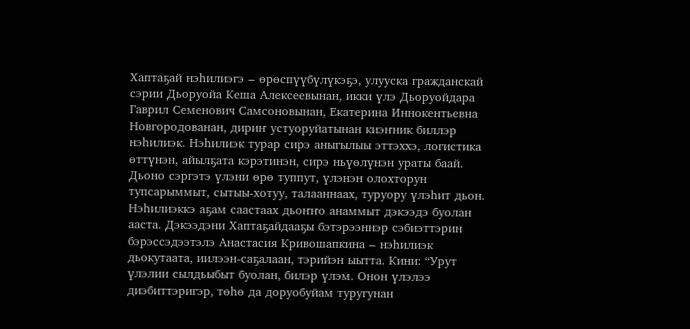Хаптаҕай нэһилиэгэ ‒ өрөспүүбүлүкэҕэ, улууска гражданскай сэрии Дьоруойа Кеша Алексеевынан, икки үлэ Дьоруойдара Гаврил Семенович Самсоновынан, Екатерина Иннокентьевна Новгородованан, дириҥ устуоруйатынан киэҥник биллэр нэһилиэк. Нэһилиэк турар сирэ аныгылыы эттэххэ, логистика өттүнэн, айылҕата кэрэтинэн, сирэ ньүөлүнэн ураты баай. Дьоно сэргэтэ үлэни өрө туппут, үлэнэн олохторун тупсарыммыт, сытыы-хотуу, талааннаах, туруору үлэһит дьон.
Нэһилиэккэ аҕам саастаах дьоҥҥо анаммыт дэкээдэ буолан ааста. Дэкээдэни Хаптаҕайдааҕы бэтэрээннэр сэбиэттэрин бэрэссэдээтэлэ Анастасия Кривошапкина ‒ нэһилиэк дьокутаата, иилээн-саҕалаан, тэрийэн ыытта. Кини: “Урут үлэлии сылдьыбыт буолан, билэр үлэм. Онон үлэлээ диэбиттэригэр, төһө да доруобуйам туругунан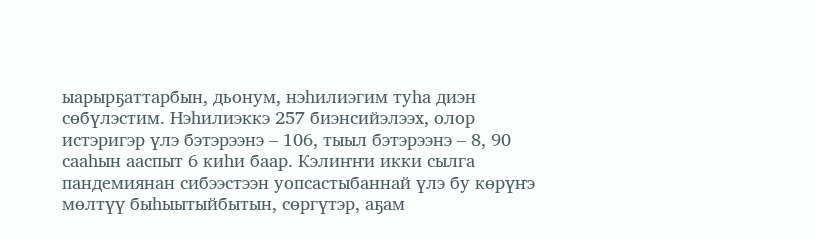ыарырҕаттарбын, дьонум, нэһилиэгим туһа диэн сөбүлэстим. Нэһилиэккэ 257 биэнсийэлээх, олор истэригэр үлэ бэтэрээнэ – 106, тыыл бэтэрээнэ – 8, 90 сааһын ааспыт 6 киһи баар. Кэлиҥҥи икки сылга пандемиянан сибээстээн уопсастыбаннай үлэ бу көрүҥэ мөлтүү быһыытыйбытын, сөргүтэр, аҕам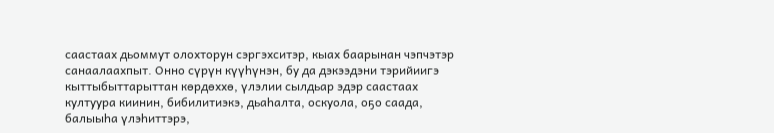саастаах дьоммут олохторун сэргэхситэр, кыах баарынан чэпчэтэр санаалаахпыт. Онно сүрүн күүһүнэн, бу да дэкээдэни тэрийиигэ кыттыбыттарыттан көрдөххө, үлэлии сылдьар эдэр саастаах култуура киинин, бибилитиэкэ, дьаһалта, оскуола, оҕо саада, балыыһа үлэһиттэрэ,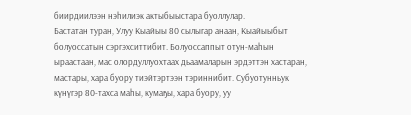биирдиилээн нэһилиэк актыбыыстара буоллулар.
Бастатан туран, Улуу Кыайыы 80 сылыгар анаан, Кыайыыбыт болуоссатын сэргэхситтибит. Болуоссаппыт отун-маһын ыраастаан, мас олордуллуохтаах дьаамаларын эрдэттэн хастаран, мастары, хара буору тиэйтэртээн тэриннибит. Субуотунньук күнүгэр 80-тахса маһы, кумаҕы, хара буору, уу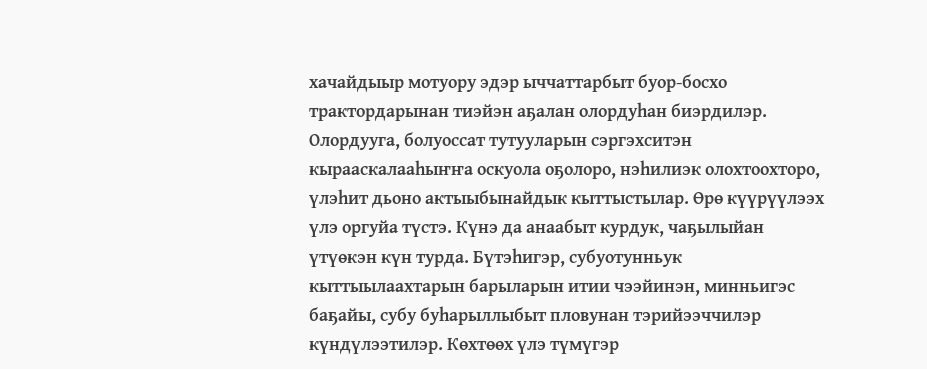хачайдыыр мотуору эдэр ыччаттарбыт буор-босхо трактордарынан тиэйэн аҕалан олордуһан биэрдилэр. Олордууга, болуоссат тутууларын сэргэхситэн кырааскалааһыҥҥа оскуола оҕолоро, нэһилиэк олохтоохторо, үлэһит дьоно актыыбынайдык кыттыстылар. Өрө күүрүүлээх үлэ оргуйа түстэ. Күнэ да анаабыт курдук, чаҕылыйан үтүөкэн күн турда. Бүтэһигэр, субуотунньук кыттыылаахтарын барыларын итии чээйинэн, минньигэс баҕайы, субу буһарыллыбыт пловунан тэрийээччилэр күндүлээтилэр. Көхтөөх үлэ түмүгэр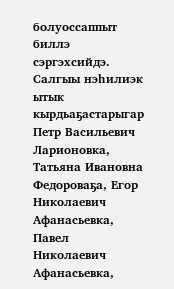болуоссаппыт биллэ сэргэхсийдэ.
Салгыы нэһилиэк ытык кырдьаҕастарыгар Петр Васильевич Ларионовка, Татьяна Ивановна Федороваҕа, Егор Николаевич Афанасьевка, Павел Николаевич Афанасьевка,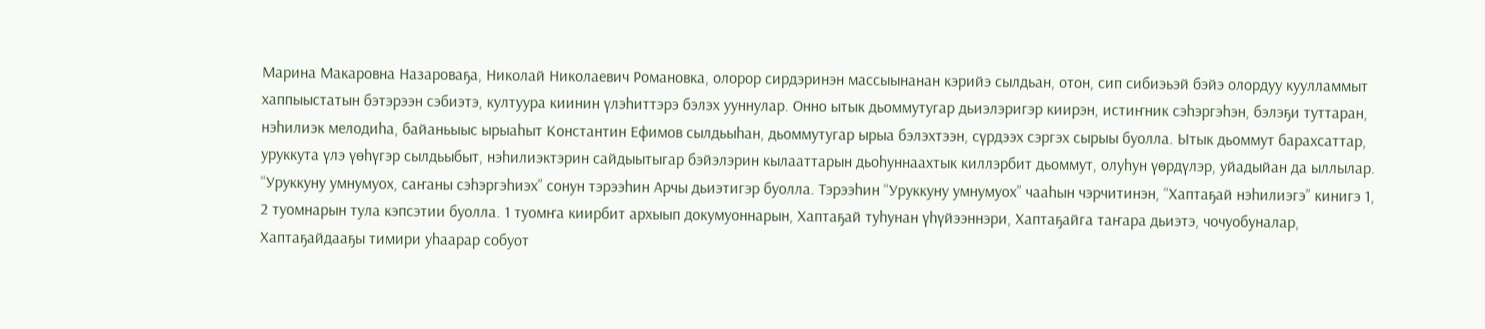Марина Макаровна Назароваҕа, Николай Николаевич Романовка, олорор сирдэринэн массыынанан кэрийэ сылдьан, отон, сип сибиэьэй бэйэ олордуу куулламмыт хаппыыстатын бэтэрээн сэбиэтэ, култуура киинин үлэһиттэрэ бэлэх ууннулар. Онно ытык дьоммутугар дьиэлэригэр киирэн, истиҥник сэһэргэһэн, бэлэҕи туттаран, нэһилиэк мелодиһа, байаньыыс ырыаһыт Константин Ефимов сылдьыһан, дьоммутугар ырыа бэлэхтээн, сүрдээх сэргэх сырыы буолла. Ытык дьоммут барахсаттар, уруккута үлэ үөһүгэр сылдьыбыт, нэһилиэктэрин сайдыытыгар бэйэлэрин кылааттарын дьоһуннаахтык киллэрбит дьоммут, олуһун үөрдүлэр, уйадыйан да ыллылар.
“Уруккуну умнумуох, саҥаны сэһэргэһиэх” сонун тэрээһин Арчы дьиэтигэр буолла. Тэрээһин “Уруккуну умнумуох” чааһын чэрчитинэн, “Хаптаҕай нэһилиэгэ” кинигэ 1, 2 туомнарын тула кэпсэтии буолла. 1 туомҥа киирбит архыып докумуоннарын, Хаптаҕай туһунан үһүйээннэри, Хаптаҕайга таҥара дьиэтэ, чочуобуналар, Хаптаҕайдааҕы тимири уһаарар собуот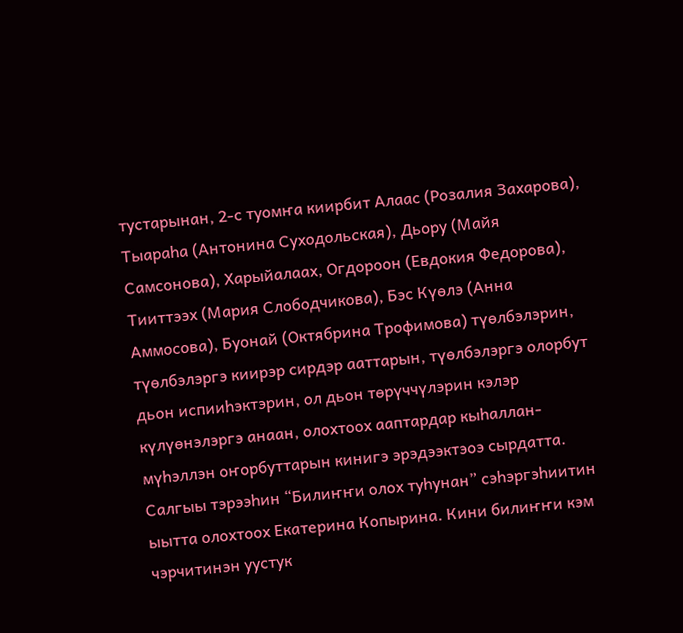тустарынан, 2-с туомҥа киирбит Алаас (Розалия Захарова), Тыараһа (Антонина Суходольская), Дьору (Майя Самсонова), Харыйалаах, Огдороон (Евдокия Федорова), Тииттээх (Мария Слободчикова), Бэс Күөлэ (Анна Аммосова), Буонай (Октябрина Трофимова) түөлбэлэрин, түөлбэлэргэ киирэр сирдэр ааттарын, түөлбэлэргэ олорбут дьон испииһэктэрин, ол дьон төрүччүлэрин кэлэр күлүөнэлэргэ анаан, олохтоох ааптардар кыһаллан-мүһэллэн оҥорбуттарын кинигэ эрэдээктэоэ сырдатта. Салгыы тэрээһин “Билиҥҥи олох туһунан” сэһэргэһиитин ыытта олохтоох Екатерина Копырина. Кини билиҥҥи кэм чэрчитинэн уустук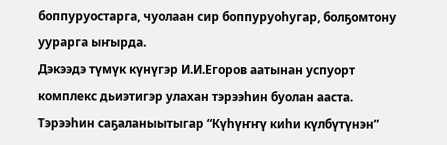боппуруостарга, чуолаан сир боппуруоһугар, болҕомтону уурарга ыҥырда.
Дэкээдэ түмүк күнүгэр И.И.Егоров аатынан успуорт комплекс дьиэтигэр улахан тэрээһин буолан ааста. Тэрээһин саҕаланыытыгар “Күһүҥҥү киһи күлбүтүнэн”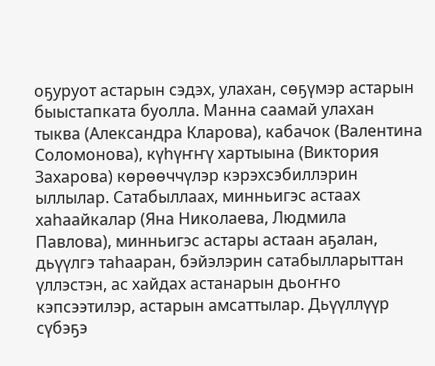оҕуруот астарын сэдэх, улахан, сөҕүмэр астарын быыстапката буолла. Манна саамай улахан тыква (Александра Кларова), кабачок (Валентина Соломонова), күһүҥҥү хартыына (Виктория Захарова) көрөөччүлэр кэрэхсэбиллэрин ыллылар. Сатабыллаах, минньигэс астаах хаһаайкалар (Яна Николаева, Людмила Павлова), минньигэс астары астаан аҕалан, дьүүлгэ таһааран, бэйэлэрин сатабылларыттан үллэстэн, ас хайдах астанарын дьоҥҥо кэпсээтилэр, астарын амсаттылар. Дьүүллүүр сүбэҕэ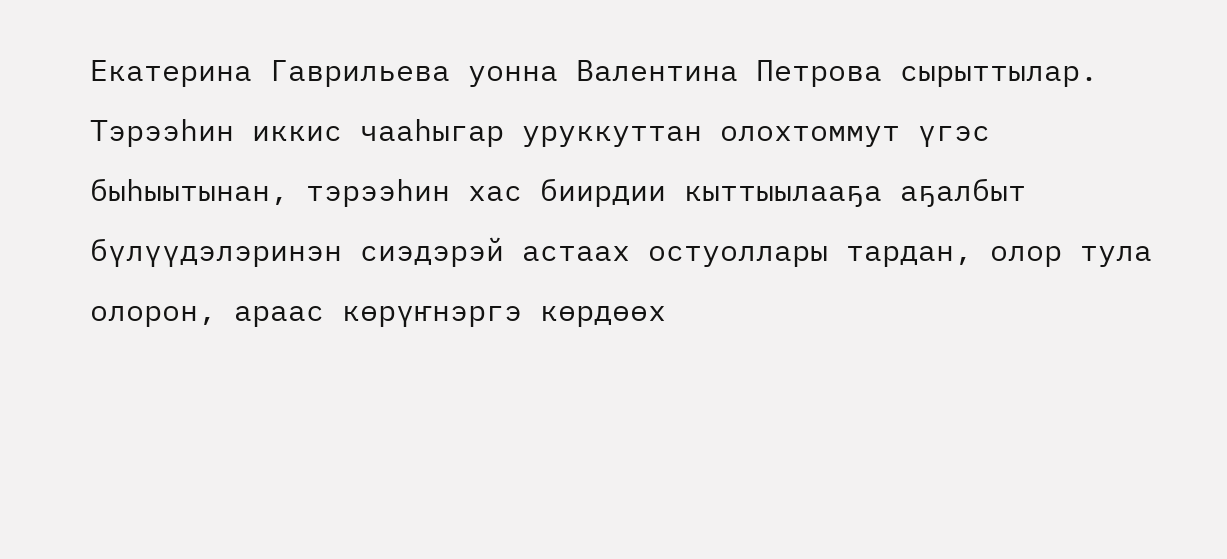Екатерина Гаврильева уонна Валентина Петрова сырыттылар. Тэрээһин иккис чааһыгар уруккуттан олохтоммут үгэс быһыытынан, тэрээһин хас биирдии кыттыылааҕа аҕалбыт бүлүүдэлэринэн сиэдэрэй астаах остуоллары тардан, олор тула олорон, араас көрүҥнэргэ көрдөөх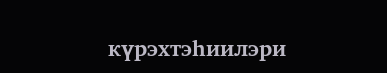күрэхтэһиилэри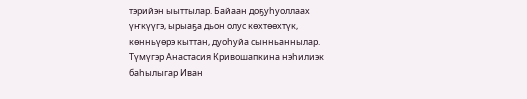тэрийэн ыыттылар. Байаан доҕуһуоллаах үҥкүүгэ, ырыаҕа дьон олус көхтөөхтүк, көнньүөрэ кыттан, дуоһуйа сынньаннылар.
Түмүгэр Анастасия Кривошапкина нэһилиэк баһылыгар Иван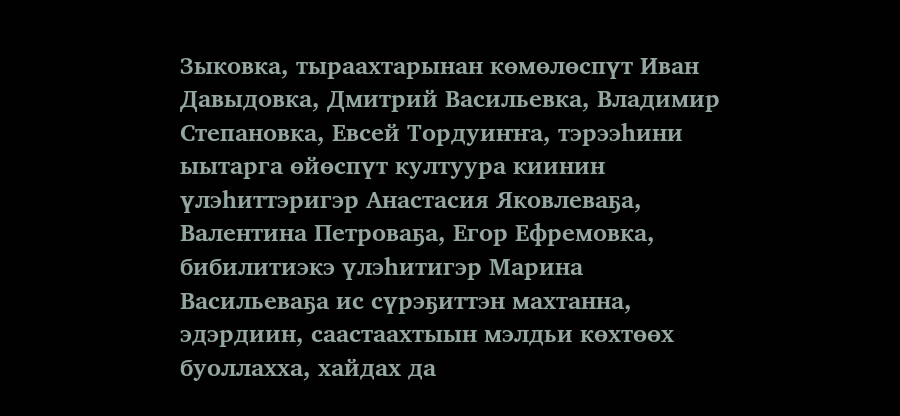Зыковка, тыраахтарынан көмөлөспүт Иван Давыдовка, Дмитрий Васильевка, Владимир Степановка, Евсей Тордуиҥҥа, тэрээһини ыытарга өйөспүт култуура киинин үлэһиттэригэр Анастасия Яковлеваҕа, Валентина Петроваҕа, Егор Ефремовка, бибилитиэкэ үлэһитигэр Марина Васильеваҕа ис сүрэҕиттэн махтанна, эдэрдиин, саастаахтыын мэлдьи көхтөөх буоллахха, хайдах да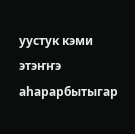уустук кэми этэҥҥэ аһарарбытыгар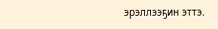эрэллээҕин эттэ.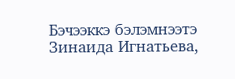Бэчээккэ бэлэмнээтэ Зинаида Игнатьева,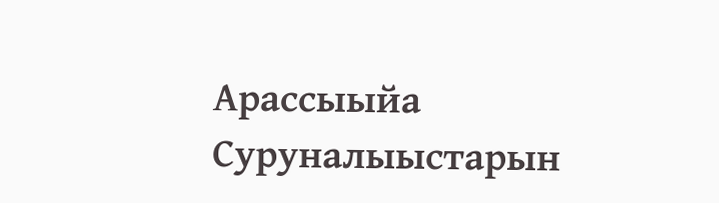Арассыыйа Суруналыыстарын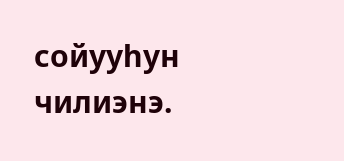сойууһун чилиэнэ.